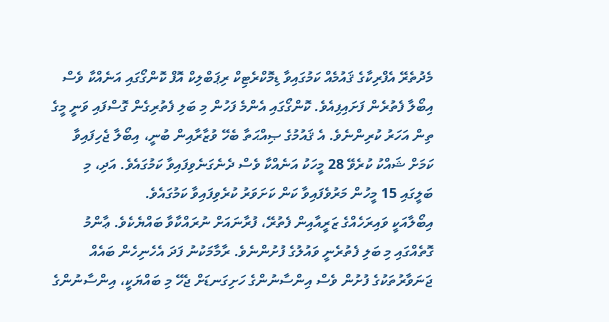މެދުތެރޭ އެފްރިކާގެ ޤައުމެއް ކަމުގައިވާ ޑިމޮކްރެޓިކް ރިޕަބްލިކް އޮފް ކޮންގޯގައި އަނެއްކާ ވެސް އިބޯލާ ފެތުރެން ފަށައިފިއެވެ. ކޮންގޯގައި އެންމެ ފަހުން މި ބަލި ފެތުރިގެން ގޮސްފައި ވަނީ މީގެ ތިން އަހަރު ކުރިންނެވެ. އެ ޤައުމުގެ ޞިއްޙަތާ ބެހޭ ވުޒާރާއިން ބުނީ، އިބޯލާ ޖެހިފައިވާ ކަމަށް ޝައްކު ކުރެވޭ 28 މީހަކު އަނެއްކާ ވެސް ދެނެގަނެވިފައިވާ ކަމުގައެވެ. އަދި، މި ބަލީގައި 15 މީހުން މަރުވެފައިވާ ކަން ކަށަވަރު ކުރެވިފައިވާ ކަމުގައެވެ.
އިބޯލާއަކީ ވައިރަހެއްގެ ޒަރީއާއިން ފެތުރޭ، ފުރާނައަށް ނުރައްކާވާ ބައްޔެކެވެ. ޢާންމު ގޮތެއްގައި މި ބަލި ފެތުރެނީ ވައުލުގެ ފުށުންނެވެ. ރާމާމަކުނު ފަދަ އެހެނިހެން ބައެއް ޖަނަވާރުތަކުގެ ފުށުން ވެސް އިންސާނުންގެ ހަށިގަނޑަށް ޖެހޭ މި ބައްޔަކީ، އިންސާނުންގެ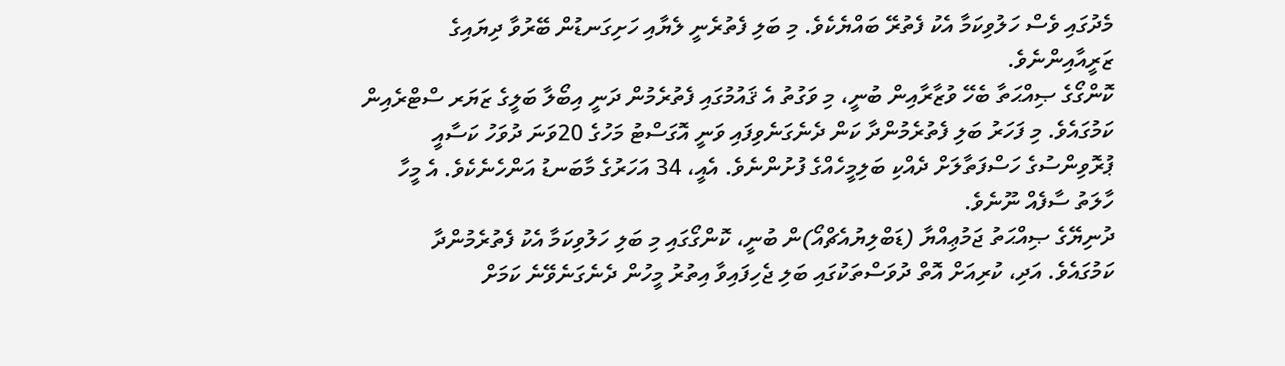މެދުގައި ވެސް ހަލުވިކަމާ އެކު ފެތުރޭ ބައްޔެކެވެ. މި ބަލި ފެތުރެނީ ލެޔާއި ހަށިގަނޑުން ބޭރުވާ ދިޔައިގެ ޒަރީއާއިންނެވެ.
ކޮންގޯގެ ޞިއްޙަތާ ބެހޭ ވުޒާރާއިން ބުނީ، މި ވަގުތު އެ ޤައުމުގައި ފެތުރެމުން ދަނީ އިބޯލާ ބަލީގެ ޒަޔަރ ސްޓްރެއިން ކަމުގައެވެ. މި ފަހަރު ބަލި ފެތުރެމުންދާ ކަން ދެނެގަނެވިފައި ވަނީ އޮގަސްޓު މަހުގެ 20ވަނަ ދުވަހު ކަސާއީ ޕުރޮވިންސުގެ ހަސްފަތާލަށް ދެއްކި ބަލިމީހެއްގެ ފުށުންނެވެ. އެއީ، 34 އަހަރުގެ މާބަނޑު އަންހެނެކެވެ. އެ މީހާ ހާލަތު ސާފެއް ނޫނެވެ.
ދުނިޔޭގެ ޞިއްޙަތު ޖަމުޢިއްޔާ (ޑަބްލިޔުއެޗްއޯ)ން ބުނީ، ކޮންގޯގައި މި ބަލި ހަލުވިކަމާ އެކު ފެތުރެމުންދާ ކަމުގައެވެ. އަދި، ކުރިއަށް އޮތް ދުވަސްތަކުގައި ބަލި ޖެހިފައިވާ އިތުރު މީހުން ދެނެގަނެވޭނެ ކަމަށް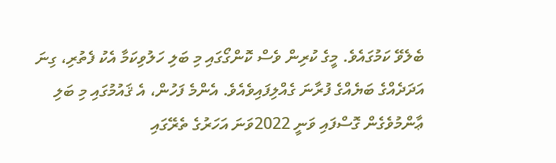ބެލެވޭ ކަމުގައެވެ. މީގެ ކުރިން ވެސް ކޮންގޯގައި މި ބަލި ހަލުވިކަމާ އެކު ފެތުރި، ގިނަ އަދަދެއްގެ ބަޔެއްގެ ފުރާނަ ގެއްލިފައިވެއެވެ. އެންމެ ފަހުން، އެ ޤައުމުގައި މި ބަލި ޢާންމުވެގެން ގޮސްފައި ވަނީ 2022ވަނަ އަހަރުގެ ތެރޭގައި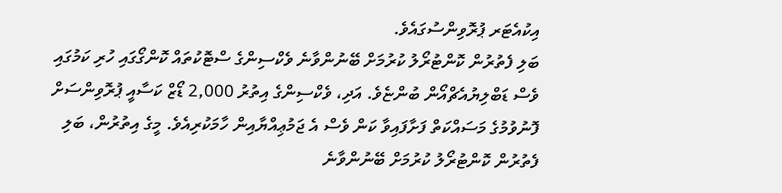އިކުއެޓަރ ޕުރޮވިންސުގައެވެ.
ބަލި ފެތުރުން ކޮންޓުރޯލު ކުރުމަށް ބޭނުންވާނެ ވެކްސިންގެ ސްޓޮކުތައް ކޮންގޯގައި ހުރި ކަމުގައި ވެސް ޑަބްލިޔުއެޗްއޯން ބުންޏެވެ. އަދި، ވެކްސިންގެ އިތުރު 2,000 ޑޯޒް ކަސާއީ ޕުރޮވިންސަށް ފޮނުވުމުގެ މަސައްކަތް ފަށާފައިވާ ކަން ވެސް އެ ޖަމުޢިއްޔާއިން ހާމަކުރިއެވެ. މީގެ އިތުރުން، ބަލި ފެތުރުން ކޮންޓުރޯލު ކުރުމަށް ބޭނުންވާނެ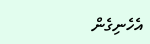އެހެނިގެން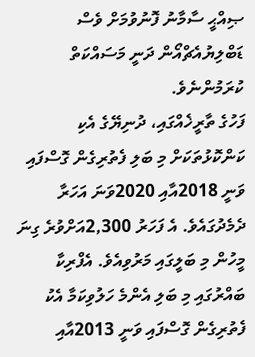ޞިއްޙީ ސާމާނު ފޮނުވުމަށް ވެސް ޑަބްލިޔުއެޗްއޯން ދަނީ މަސައްކަތް ކުރަމުންނެވެ.
ފަހުގެ ތާރީޚެއްގައި، ދުނިޔޭގެ އެކި ކަންކޮޅުތަކަށް މި ބަލި ފެތުރިގެން ގޮސްފައި ވަނީ 2018އާއި 2020ވަނަ އަހަރާ ދެމެދުގައެވެ. އެ ފަހަރު 2,300އަށްވުރެ ގިނަ މީހުން މި ބަލީގައި މަރުވިއެވެ. އެފްރިކާ ބައްރުގައި މި ބަލި އެންމެ ހަލުވިކަމާ އެކު ފެތުރިގެން ގޮސްފައި ވަނީ 2013އާއި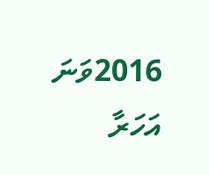2016ވަނަ އަހަރާ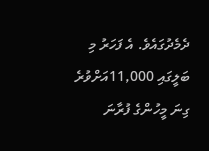ދެމެދުގައެވެ. އެ ފަހަރު މި ބަލީގައި 11,000އަށްވުރެ ގިނަ މީހުންގެ ފުރާނަ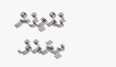ގެއްލިގެން ދިޔައެވެ.